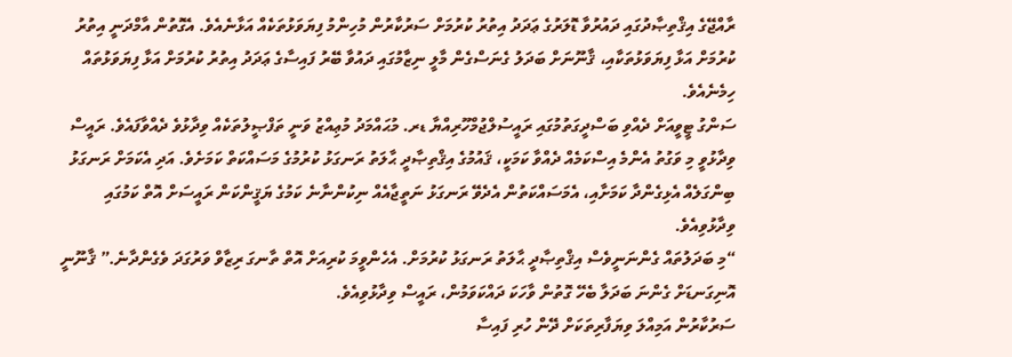ރާއްޖޭގެ އިޤްތިޞާދުގައި ދައުރުވާ ޑޮލަރުގެ ޢަދަދު އިތުރު ކުރުމަށް ސަރުކާރުން މުހިންމު ފިޔަވަޅުތަކެއް އަޅާނެއެވެ. އެގޮތުން އާމްދަނީ އިތުރު ކުރުމަށް އަޅާ ފިޔަވަޅުތަކާއި، ޤާނޫނަށް ބަދަލު ގެނަސްގެން މާލީ ނިޒާމުގައި ދައުވާ ބޭރު ފައިސާގެ ޢަދަދު އިތުރު ކުރުމަށް އަޅާ ފިޔަވަޅުތައް ހިމެނެއެވެ.
ސަންގު ޓީވީއަށް ދެއްވި ބަސްދީގަތުމުގައި ރައީސުލްޖުމްހޫރިއްޔާ ޑރ. މުޙައްމަދު މުޢިއްޒު ވަނީ ތަފްޞީލުތަކެއް ވިދާޅުވެ ދެއްވާފައެވެ. ރައީސް ވިދާޅުވީ މި ވަގުތު އެންމެ އިސްކަމެއް ދެއްވާ ކަމަކީ، ޤައުމުގެ އިޤްތިޞާދީ ޙާލަތު ރަނގަޅު ކުރުމުގެ މަސައްކަތް ކަމަށެވެ. އަދި އެކަމަށް ރަނގަޅު ބިންގަލެއް އެޅިގެންދާ ކަމަށާއި، އެމަސައްކަތުން އެދެވޭ ރަނގަޅު ނަތީޖާއެއް ނިކުންނާނެ ކަމުގެ ޔަޤީންކަން ރައީސަށް އޮތް ކަމުގައި ވިދާޅުވިއެވެ.
“މި ބަދަލުތައް ގެންނަނީވެސް އިޤްތިޞާދީ ޙާލަތު ރަނގަޅު ކުރުމަށް. އެހެންވީމަ ކުރިއަށް އޮތް ތާނގަ ރިޒާވް ވަރުގަދަ ވެގެންދާނެ.” ޤާނޫނީ އޮނިގަނޑަށް ގެންނަ ބަދަލާ ބެހޭ ގޮތުން ވާހަކަ ދައްކަވަމުން، ރައީސް ވިދާޅުވިއެވެ.
ސަރުކާރުން އަމިއްލަ ވިޔަފާރިތަކަށް ދޭން ހުރި ފައިސާ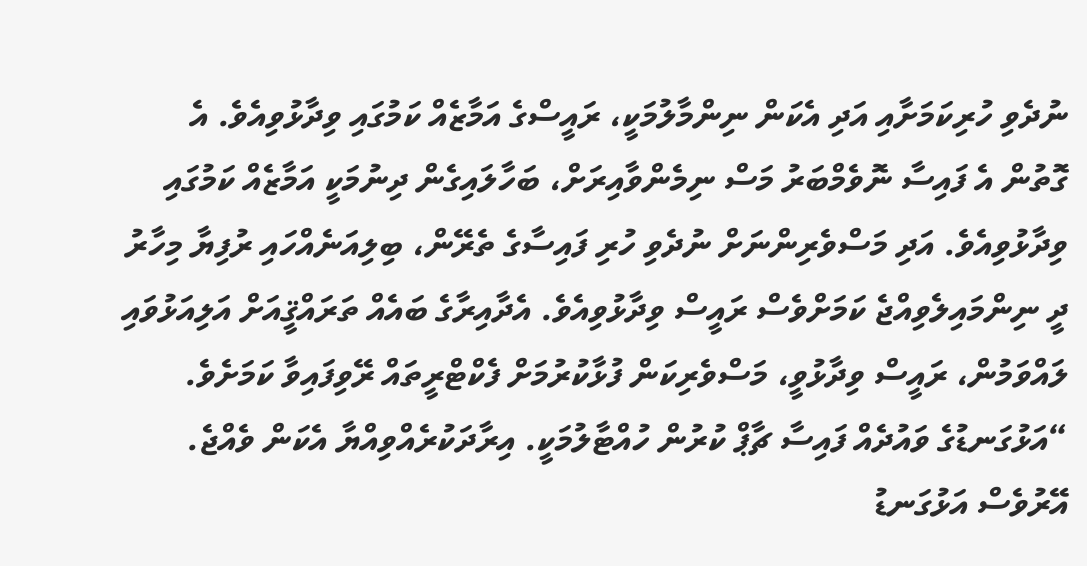ނުދެވި ހުރިކަމަށާއި އަދި އެކަން ނިންމާލުމަކީ، ރައީސްގެ އަމާޒެއް ކަމުގައި ވިދާޅުވިއެވެ. އެ ގޮތުން އެ ފައިސާ ނޮވެމްބަރު މަސް ނިމެންވާއިރަށް، ބަހާލައިގެން ދިނުމަކީ އަމާޒެއް ކަމުގައި ވިދާޅުވިއެވެ. އަދި މަސްވެރިންނަށް ނުދެވި ހުރި ފައިސާގެ ތެރޭން، ބިލިއަނެއްހައި ރުފިޔާ މިހާރު ދީ ނިންމައިލެވިއްޖެ ކަމަށްވެސް ރައީސް ވިދާޅުވިއެވެ. އެދާއިރާގެ ބައެއް ތަރައްޤީއަށް އަލިއަޅުވައި ލައްވަމުން، ރައީސް ވިދާޅުވީ، މަސްވެރިކަން ފުޅާކުރުމަށް ފެކްޓްރީތައް ރޭވިފައިވާ ކަމަށެވެ.
“އަޅުގަނޑުގެ ވައުދެއް ފައިސާ ޗާޕް ކުރުން ހުއްޓާލުމަކީ. އިރާދަކުރެއްވިއްޔާ އެކަން ވެއްޖެ. އޭރުވެސް އަޅުގަނޑު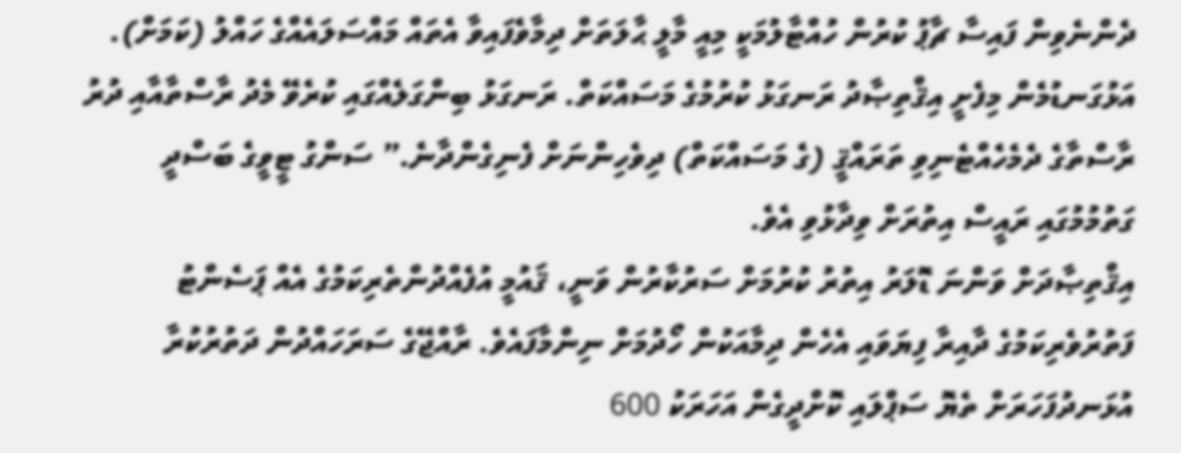ދެންނެވިން ފައިސާ ޗާޕު ކުރުން ހުއްޓާލުމަކީ މިއީ މާލީ ޙާލަތަށް ދިމާވެފައިވާ އެތައް މައްސަލައެއްގެ ހައްލު (ކަމަށް). އަޅުގަނޑުމެން މިފެށީ އިޤްތިޞާދު ރަނގަޅު ކުރުމުގެ މަސައްކަތް. ރަނގަޅު ބިންގަލެއްގައި ކުރެވޭ މެދު ރާސްތާއާއި ދުރު ރާސްތާގެ ދެމެހެއްޓެނިވި ތަރައްޤީ (ގެ މަސައްކަތް) ދިވެހިންނަށް ފެނިގެންދާނެ.” ސަންގު ޓީވީގެ ބަސްދީ ގަތުމުމުގައި ރައީސް އިތުރަށް ވިދާޅުވި އެވެ.
އިޤްތިޞާދަށް ވަންނަ ޑޮލަރު އިތުރު ކުރުމަށް ސަރުކާރުން ވަނީ، ޤައުމީ އުފެއްދުންތެރިކަމުގެ އެއް ޕަސެންޓު ފަތުރުވެރިކަމުގެ ދާއިރާ ފިޔަވައި އެހެން ދިމާއަކުން ހޯދުމަށް ނިންމާފައެވެ. ރާއްޖޭގެ ސަރަހައްދުން ދަތުރުކުރާ އުޅަނދުފަހަރަށް ތެޔޮ ސަޕްލައި ކޮށްދީގެން އަހަރަކު 600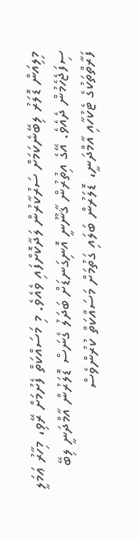މިލިއަން ޑޮލަރު ލިބޭނެކަމަށް ސަރުކާރުން ލަދާކޮށްފައި ވެއެވެ. މި މަސައްކަތް ފެށުމަށް ރޭވި، މިހާރު ޢަމަލީ ސިފަޖެހެމުން ދެއެވެ. އޭގެ އިތުރުން ޤާނޫނީ އޮނިގަނޑަށް ބަދަލު ގެނަސް ޑޮލަރުން އާމްދަނީ ލިބޭ ފަރާތްތަކުގެ ޓެކުހާއި އާމްދަނީ، ޑޮލަރުން ބަލައި ގަތުމަށް މަސައްކަތް ކުރުންވެސް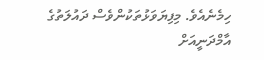ހިމެނެއެވެ. މިފިޔަވަޅުތަކުންވެސް ދައުލަތުގެ އާމްދަނީއަށް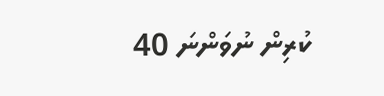ކުރިން ނުވަންނަ 40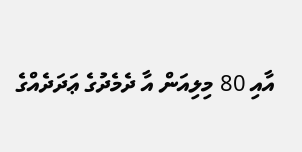އާއި 80 މިލިއަން އާ ދެމެދުގެ ޢަދަދެއްގެ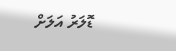ޑޮލަރު އަލަށް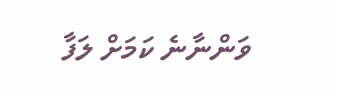ވަންނާނެ ކަމަށް ލަފާ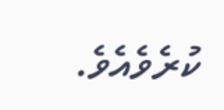ކުރެވެއެވެ.